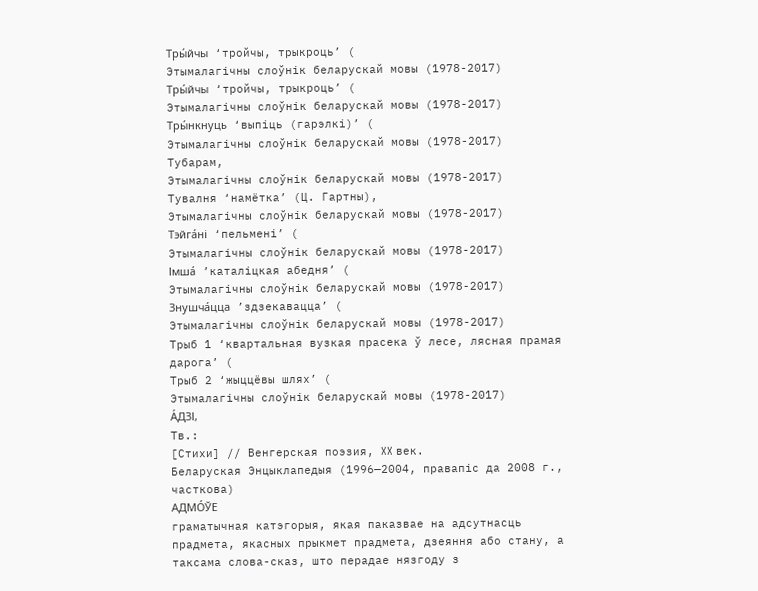Тры́йчы ‘тройчы, трыкроць’ (
Этымалагічны слоўнік беларускай мовы (1978-2017)
Тры́йчы ‘тройчы, трыкроць’ (
Этымалагічны слоўнік беларускай мовы (1978-2017)
Тры́нкнуць ‘выпіць (гарэлкі)’ (
Этымалагічны слоўнік беларускай мовы (1978-2017)
Тубарам,
Этымалагічны слоўнік беларускай мовы (1978-2017)
Тувалня ‘намётка’ (Ц. Гартны),
Этымалагічны слоўнік беларускай мовы (1978-2017)
Тэйга́ні ‘пельмені’ (
Этымалагічны слоўнік беларускай мовы (1978-2017)
Імша́ ’каталіцкая абедня’ (
Этымалагічны слоўнік беларускай мовы (1978-2017)
Знушча́цца ’здзекавацца’ (
Этымалагічны слоўнік беларускай мовы (1978-2017)
Трыб 1 ‘квартальная вузкая прасека ў лесе, лясная прамая дарога’ (
Трыб 2 ‘жыццёвы шлях’ (
Этымалагічны слоўнік беларускай мовы (1978-2017)
А́ДЗІ,
Тв.:
[Стихи] // Венгерская поэзия, XX век.
Беларуская Энцыклапедыя (1996—2004, правапіс да 2008 г., часткова)
АДМО́ЎЕ
граматычная катэгорыя, якая паказвае на адсутнасць прадмета, якасных прыкмет прадмета, дзеяння або стану, а таксама слова-сказ, што перадае нязгоду з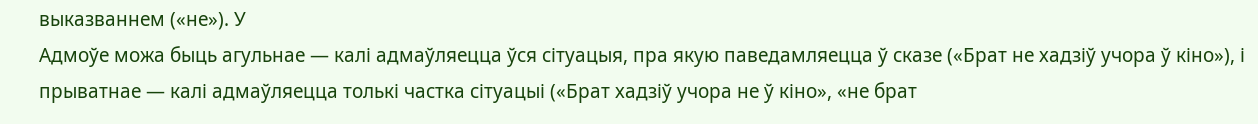выказваннем («не»). У
Адмоўе можа быць агульнае — калі адмаўляецца ўся сітуацыя, пра якую паведамляецца ў сказе («Брат не хадзіў учора ў кіно»), і прыватнае — калі адмаўляецца толькі частка сітуацыі («Брат хадзіў учора не ў кіно», «не брат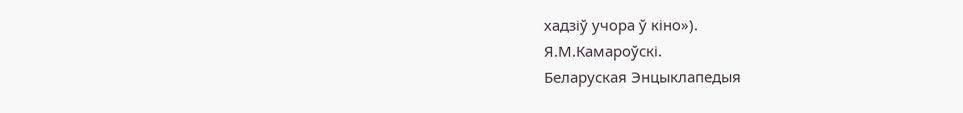хадзіў учора ў кіно»).
Я.М.Камароўскі.
Беларуская Энцыклапедыя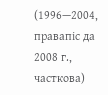(1996—2004, правапіс да 2008 г., часткова)